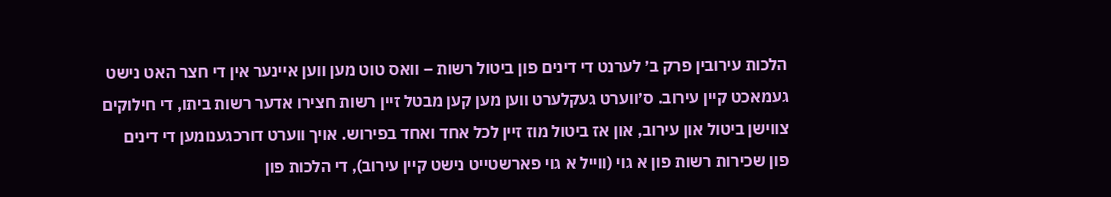הלכות עירובין פרק ב׳ לערנט די דינים פון ביטול רשות – וואס טוט מען ווען איינער אין די חצר האט נישט געמאכט קיין עירוב. ס׳ווערט געקלערט ווען מען קען מבטל זיין רשות חצירו אדער רשות ביתו, די חילוקים צווישן ביטול און עירוב, און אז ביטול מוז זיין לכל אחד ואחד בפירוש. אויך ווערט דורכגענומען די דינים פון שכירות רשות פון א גוי (ווייל א גוי פארשטייט נישט קיין עירוב), די הלכות פון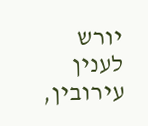יורש לענין עירובין,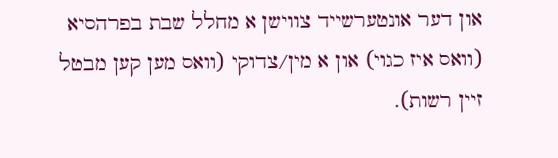און דער אונטערשייד צווישן א מחלל שבת בפרהסיא (וואס איז כגוי) און א מין/צדוקי (וואס מען קען מבטל זיין רשות).